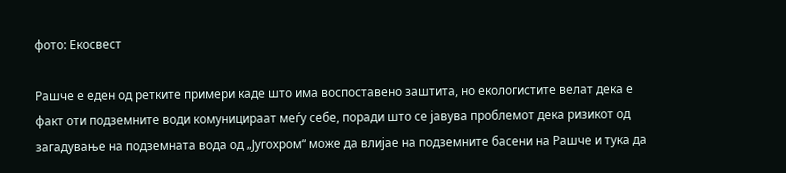фото: Екосвест

Рашче е еден од ретките примери каде што има воспоставено заштита, но екологистите велат дека е факт оти подземните води комуницираат меѓу себе, поради што се јавува проблемот дека ризикот од загадување на подземната вода од „Југохром“ може да влијае на подземните басени на Рашче и тука да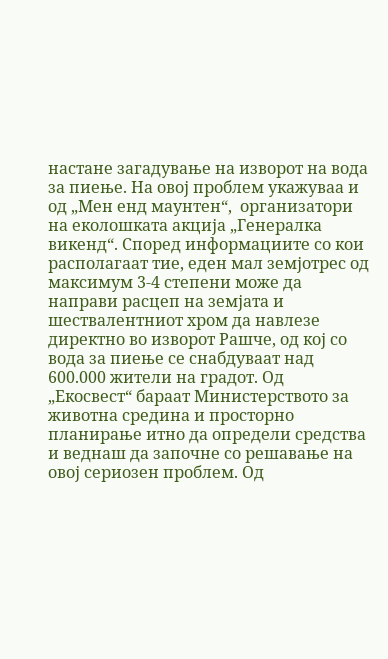настане загадување на изворот на вода за пиење. На овој проблем укажуваа и од „Мен енд маунтен“,  организатори на еколошката акција „Генералка викенд“. Според информациите со кои располагаат тие, еден мал земјотрес од максимум 3-4 степени може да направи расцеп на земјата и шествалентниот хром да навлезе директно во изворот Рашче, од кој со вода за пиење се снабдуваат над 600.000 жители на градот. Од „Екосвест“ бараат Министерството за животна средина и просторно планирање итно да определи средства и веднаш да започне со решавање на овој сериозен проблем. Од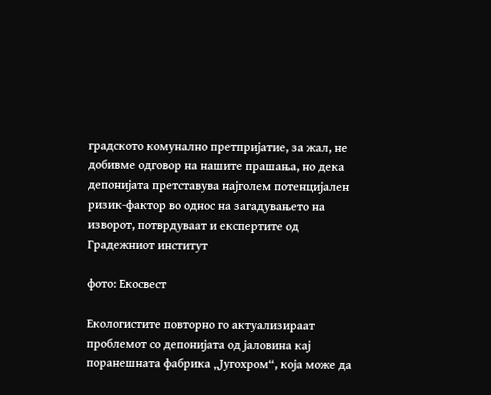градското комунално претпријатие, за жал, не добивме одговор на нашите прашања, но дека депонијата претставува најголем потенцијален ризик-фактор во однос на загадувањето на изворот, потврдуваат и експертите од Градежниот институт

фото: Екосвест

Екологистите повторно го актуализираат проблемот со депонијата од јаловина кај поранешната фабрика „Југохром“, која може да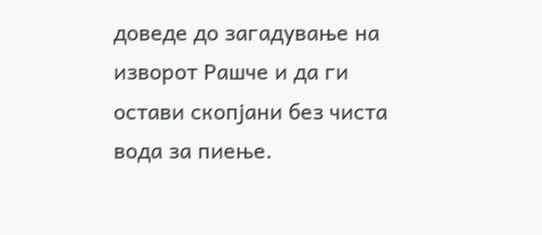доведе до загадување на изворот Рашче и да ги остави скопјани без чиста вода за пиење.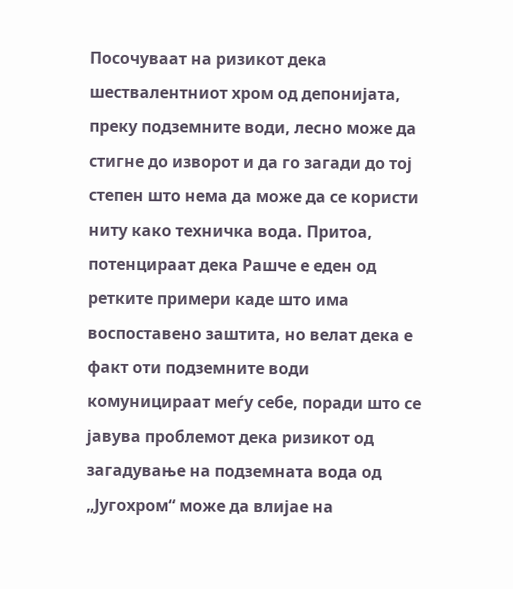Посочуваат на ризикот дека шествалентниот хром од депонијата, преку подземните води, лесно може да стигне до изворот и да го загади до тој степен што нема да може да се користи ниту како техничка вода. Притоа, потенцираат дека Рашче е еден од ретките примери каде што има воспоставено заштита, но велат дека е факт оти подземните води комуницираат меѓу себе, поради што се јавува проблемот дека ризикот од загадување на подземната вода од „Југохром“ може да влијае на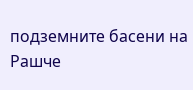подземните басени на Рашче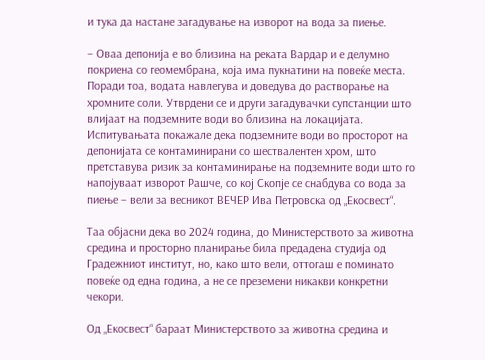и тука да настане загадување на изворот на вода за пиење.

– Оваа депонија е во близина на реката Вардар и е делумно покриена со геомембрана, која има пукнатини на повеќе места. Поради тоа, водата навлегува и доведува до растворање на хромните соли. Утврдени се и други загадувачки супстанции што влијаат на подземните води во близина на локацијата. Испитувањата покажале дека подземните води во просторот на депонијата се контаминирани со шествалентен хром, што претставува ризик за контаминирање на подземните води што го напојуваат изворот Рашче, со кој Скопје се снабдува со вода за пиење – вели за весникот ВЕЧЕР Ива Петровска од „Екосвест“.

Таа објасни дека во 2024 година, до Министерството за животна средина и просторно планирање била предадена студија од Градежниот институт, но, како што вели, оттогаш е поминато повеќе од една година, а не се преземени никакви конкретни чекори.

Од „Екосвест“ бараат Министерството за животна средина и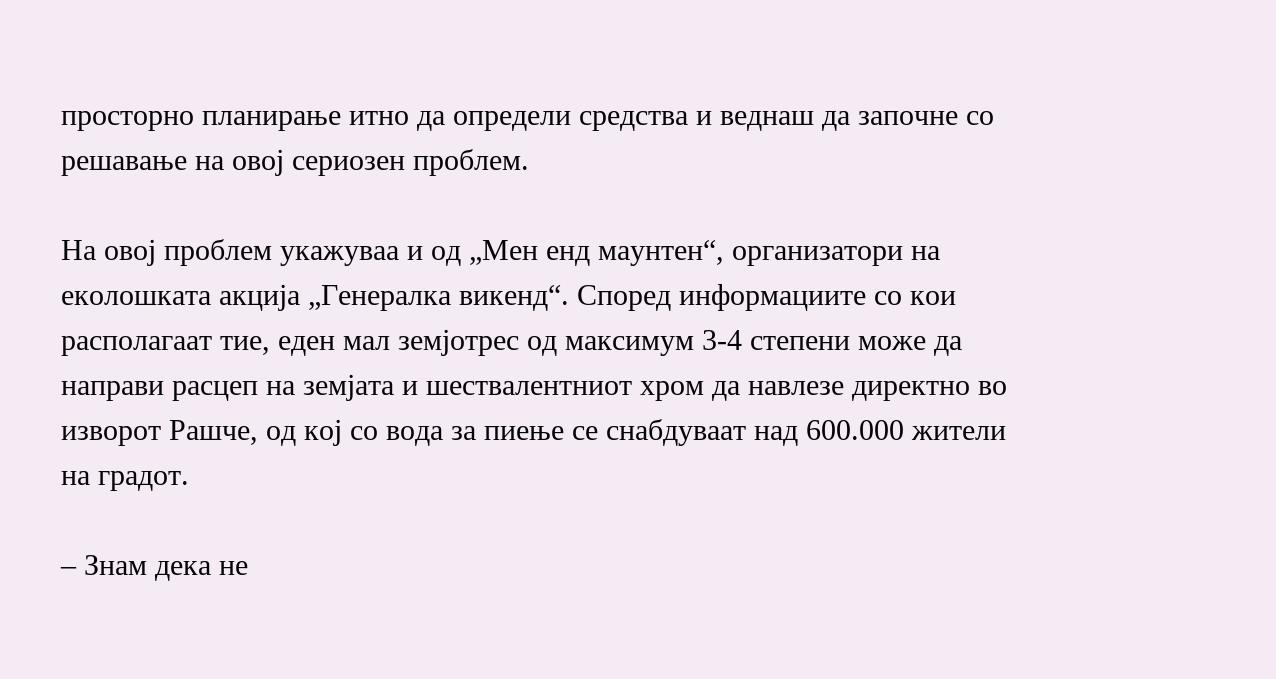просторно планирање итно да определи средства и веднаш да започне со решавање на овој сериозен проблем.

На овој проблем укажуваа и од „Мен енд маунтен“, организатори на еколошката акција „Генералка викенд“. Според информациите со кои располагаат тие, еден мал земјотрес од максимум 3-4 степени може да направи расцеп на земјата и шествалентниот хром да навлезе директно во изворот Рашче, од кој со вода за пиење се снабдуваат над 600.000 жители на градот.

– Знам дека не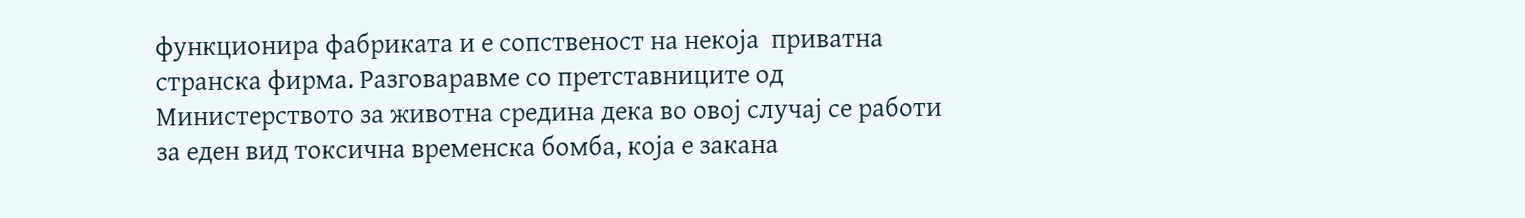функционира фабриката и е сопственост на некоја  приватна странска фирма. Разговаравме со претставниците од Министерството за животна средина дека во овој случај се работи за еден вид токсична временска бомба, која е закана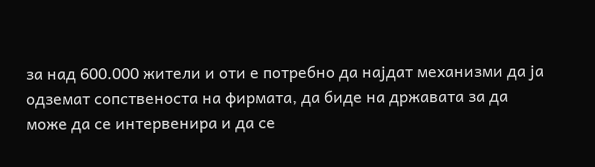за над 600.000 жители и оти е потребно да најдат механизми да ја одземат сопственоста на фирмата, да биде на државата за да може да се интервенира и да се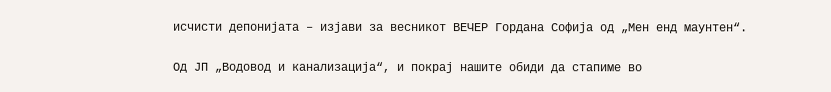исчисти депонијата – изјави за весникот ВЕЧЕР Гордана Софија од „Мен енд маунтен“.

Од ЈП „Водовод и канализација“, и покрај нашите обиди да стапиме во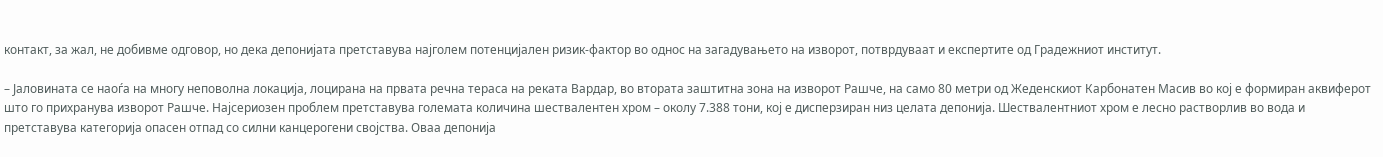контакт, за жал, не добивме одговор, но дека депонијата претставува најголем потенцијален ризик-фактор во однос на загадувањето на изворот, потврдуваат и експертите од Градежниот институт.

– Јаловината се наоѓа на многу неповолна локација, лоцирана на првата речна тераса на реката Вардар, во втората заштитна зона на изворот Рашче, на само 80 метри од Жеденскиот Карбонатен Масив во кој е формиран аквиферот што го прихранува изворот Рашче. Најсериозен проблем претставува големата количина шествалентен хром – околу 7.388 тони, кој е дисперзиран низ целата депонија. Шествалентниот хром е лесно растворлив во вода и претставува категорија опасен отпад со силни канцерогени својства. Оваа депонија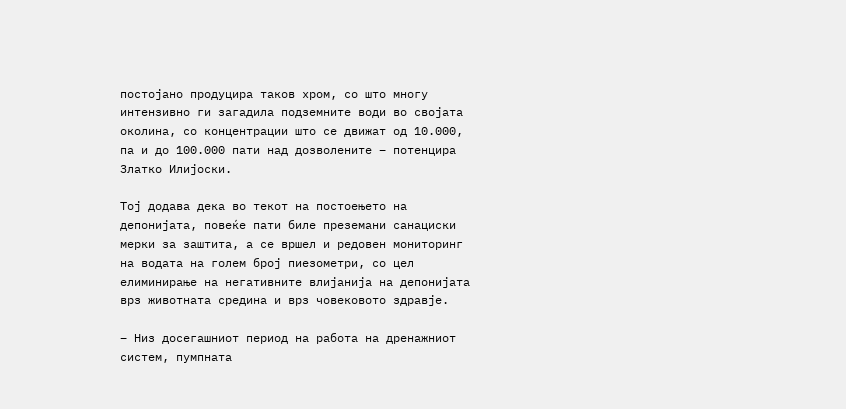постојано продуцира таков хром, со што многу интензивнo ги загадила подземните води во својата околина, со концентрации што се движат од 10.000, па и до 100.000 пати над дозволените – потенцира  Златко Илијоски.

Тој додава дека во текот на постоењето на депонијата, повеќе пати биле преземани санациски мерки за заштита, а се вршел и редовен мониторинг на водата на голем број пиезометри, со цел елиминирање на негативните влијанија на депонијата врз животната средина и врз човековото здравје.

– Низ досегашниот период на работа на дренажниот систем, пумпната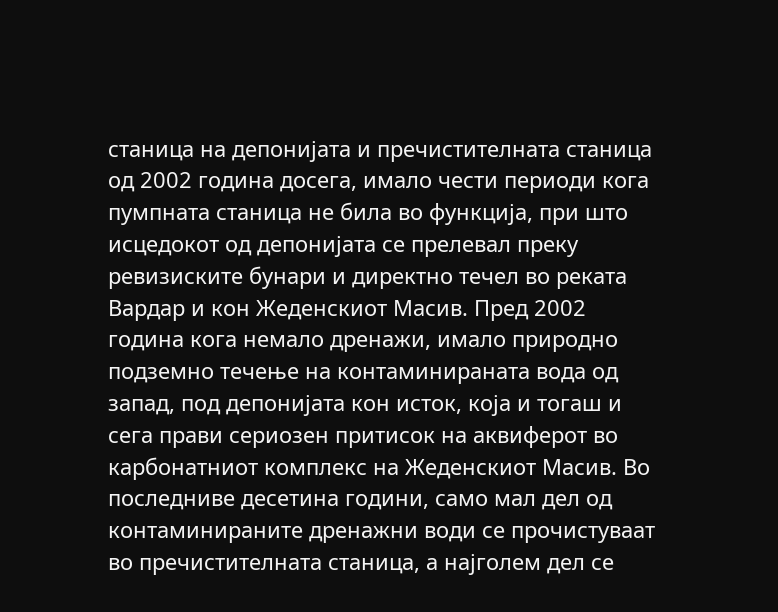станица на депонијата и пречистителната станица од 2002 година досега, имало чести периоди кога пумпната станица не била во функција, при што исцедокот од депонијата се прелевал преку ревизиските бунари и директно течел во реката Вардар и кон Жеденскиот Масив. Пред 2002 година кога немало дренажи, имало природно подземно течење на контаминираната вода од запад, под депонијата кон исток, која и тогаш и сега прави сериозен притисок на аквиферот во карбонатниот комплекс на Жеденскиот Масив. Во последниве десетина години, само мал дел од контаминираните дренажни води се прочистуваат во пречистителната станица, а најголем дел се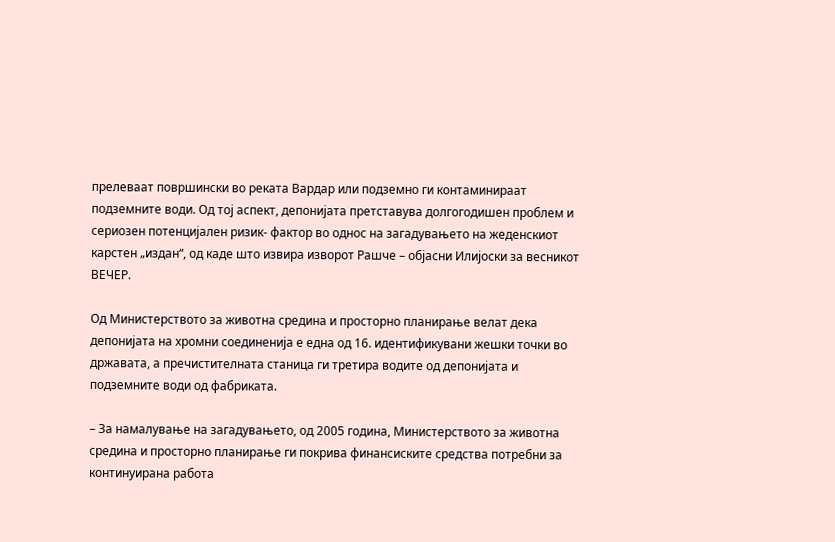прелеваат површински во реката Вардар или подземно ги контаминираат подземните води. Од тој аспект, депонијата претставува долгогодишен проблем и сериозен потенцијален ризик- фактор во однос на загадувањето на жеденскиот карстен „издан“, од каде што извира изворот Рашче – објасни Илијоски за весникот ВЕЧЕР.

Од Министерството за животна средина и просторно планирање велат дека депонијата на хромни соединенија е една од 16. идентификувани жешки точки во државата, а пречистителната станица ги третира водите од депонијата и подземните води од фабриката.

– За намалување на загадувањето, од 2005 година, Министерството за животна средина и просторно планирање ги покрива финансиските средства потребни за континуирана работа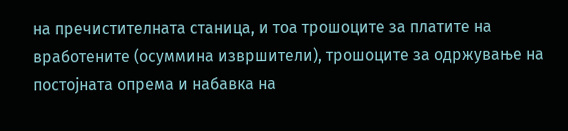на пречистителната станица, и тоа трошоците за платите на вработените (осуммина извршители), трошоците за одржување на постојната опрема и набавка на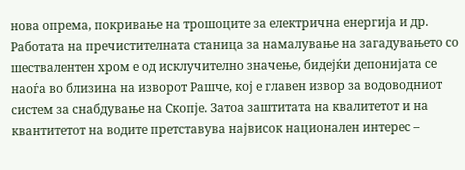нова опрема, покривање на трошоците за електрична енергија и др. Работата на пречистителната станица за намалување на загадувањето со шествалентен хром е од исклучително значење, бидејќи депонијата се наоѓа во близина на изворот Рашче, кој е главен извор за водоводниот систем за снабдување на Скопје. Затоа заштитата на квалитетот и на квантитетот на водите претставува највисок национален интерес –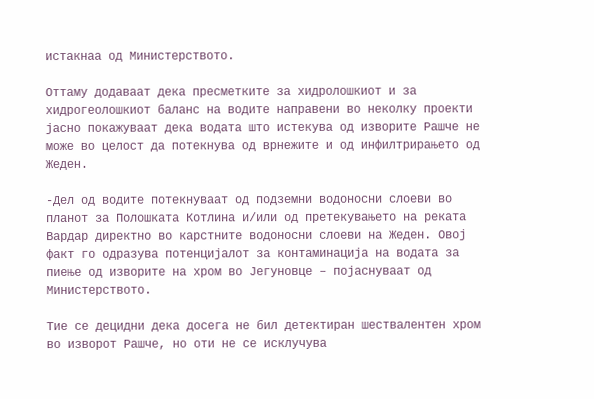истакнаа од Министерството.

Оттаму додаваат дека пресметките за хидролошкиот и за хидрогеолошкиот баланс на водите направени во неколку проекти јасно покажуваат дека водата што истекува од изворите Рашче не може во целост да потекнува од врнежите и од инфилтрирањето од Жеден.

-Дел од водите потекнуваат од подземни водоносни слоеви во планот за Полошката Котлина и/или од претекувањето на реката Вардар директно во карстните водоносни слоеви на Жеден. Овој факт го одразува потенцијалот за контаминација на водата за пиење од изворите на хром во Јегуновце – појаснуваат од Министерството.

Тие се децидни дека досега не бил детектиран шествалентен хром во изворот Рашче, но оти не се исклучува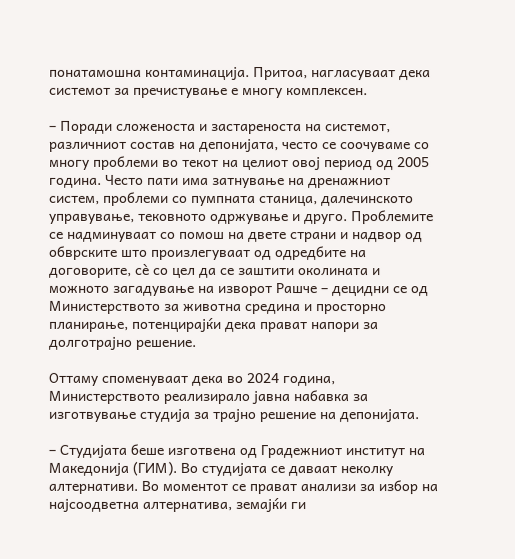понатамошна контаминација. Притоа, нагласуваат дека системот за пречистување е многу комплексен.

– Поради сложеноста и застареноста на системот, различниот состав на депонијата, често се соочуваме со многу проблеми во текот на целиот овој период од 2005 година. Често пати има затнување на дренажниот систем, проблеми со пумпната станица, далечинското управување, тековното одржување и друго. Проблемите сe надминуваат со помош на двете страни и надвор од обврските што произлегуваат од одредбите на договорите, сè со цел да се заштити околината и можното загадување на изворот Рашче – децидни се од Министерството за животна средина и просторно планирање, потенцирајќи дека прават напори за долготрајно решение.

Оттаму споменуваат дека во 2024 година, Министерството реализирало јавна набавка за изготвување студија за трајно решение на депонијата.

– Студијата беше изготвена од Градежниот институт на Македонија (ГИМ). Во студијата се даваат неколку алтернативи. Во моментот се прават анализи за избор на најсоодветна алтернатива, земајќи ги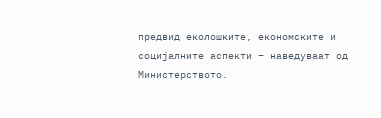предвид еколошките, економските и социјалните аспекти – наведуваат од Министерството.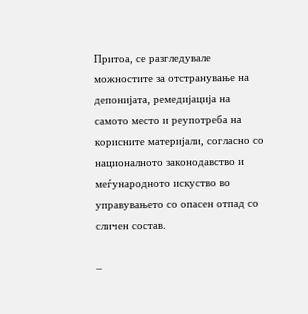Притоа, се разгледувале можностите за отстранување на депонијата, ремедијација на самото место и реупотреба на корисните материјали, согласно со националното законодавство и меѓународното искуство во управувањето со опасен отпад со сличен состав.

–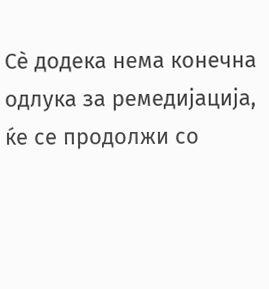Сè додека нема конечна одлука за ремедијација, ќе се продолжи со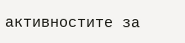активностите за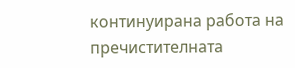континуирана работа на пречистителната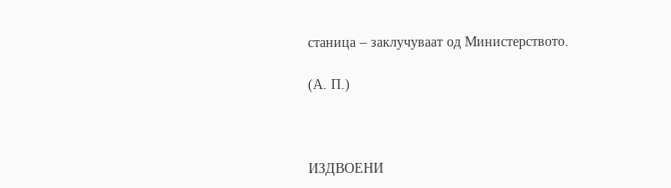станица – заклучуваат од Министерството.

(А. П.)



ИЗДВОЕНИ